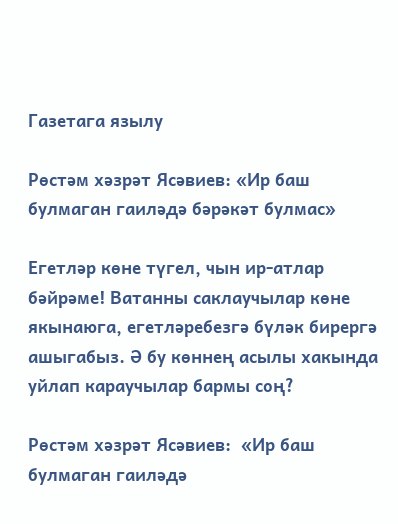Газетага язылу

Рөстәм хәзрәт Ясәвиев: «Ир баш булмаган гаиләдә бәрәкәт булмас»

Егетләр көне түгел, чын ир-атлар бәйрәме! Ватанны саклаучылар көне якынаюга, егетләребезгә бүләк бирергә ашыгабыз. Ә бу көннең асылы хакында уйлап караучылар бармы соң?

Рөстәм хәзрәт Ясәвиев:  «Ир баш булмаган гаиләдә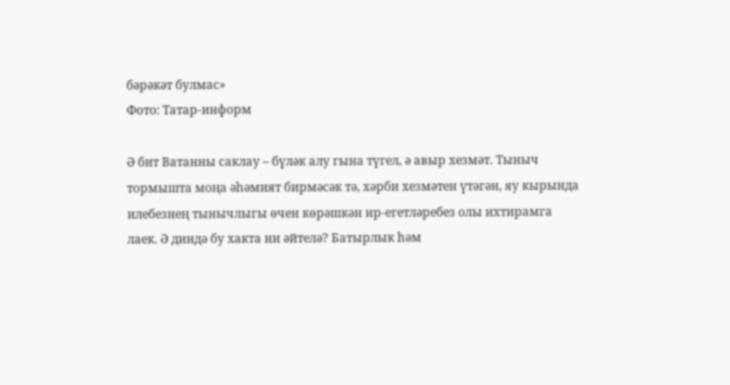бәрәкәт булмас»
Фото: Татар-информ

Ә бит Ватанны саклау – бүләк алу гына түгел, ә авыр хезмәт. Тыныч тормышта моңа әһәмият бирмәсәк тә, хәрби хезмәтен үтәгән, яу кырында илебезнең тынычлыгы өчен көрәшкән ир-егетләребез олы ихтирамга лаек. Ә диндә бу хакта ни әйтелә? Батырлык һәм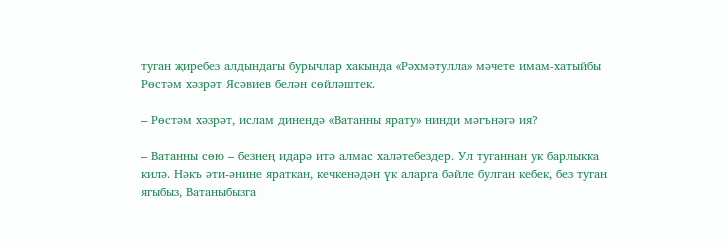туган җиребез алдындагы бурычлар хакында «Рәхмәтулла» мәчете имам-хатыйбы Рөстәм хәзрәт Ясәвиев белән сөйләштек.

– Рөстәм хәзрәт, ислам динендә «Ватанны ярату» нинди мәгънәгә ия?

– Ватанны сөю – безнең идарә итә алмас халәтебездер. Ул туганнан ук барлыкка килә. Нәкъ әти-әнине яраткан, кечкенәдән үк аларга бәйле булган кебек, без туган ягыбыз, Ватаныбызга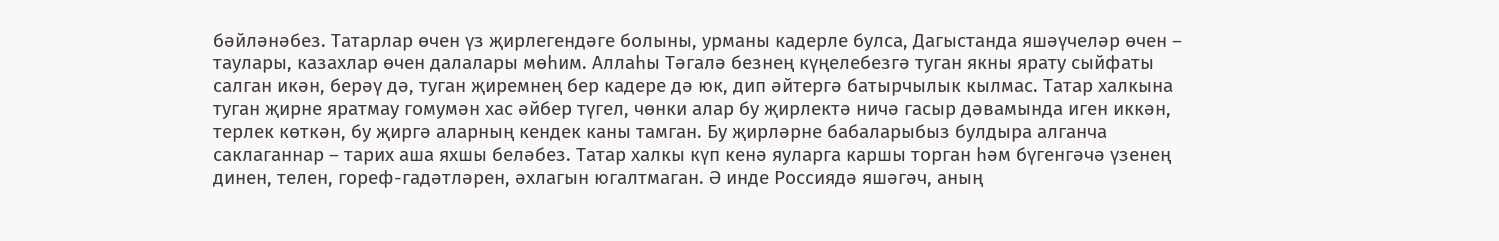бәйләнәбез. Татарлар өчен үз җирлегендәге болыны, урманы кадерле булса, Дагыстанда яшәүчеләр өчен – таулары, казахлар өчен далалары мөһим. Аллаһы Тәгалә безнең күңелебезгә туган якны ярату сыйфаты салган икән, берәү дә, туган җиремнең бер кадере дә юк, дип әйтергә батырчылык кылмас. Татар халкына туган җирне яратмау гомумән хас әйбер түгел, чөнки алар бу җирлектә ничә гасыр дәвамында иген иккән, терлек көткән, бу җиргә аларның кендек каны тамган. Бу җирләрне бабаларыбыз булдыра алганча саклаганнар – тарих аша яхшы беләбез. Татар халкы күп кенә яуларга каршы торган һәм бүгенгәчә үзенең динен, телен, гореф-гадәтләрен, әхлагын югалтмаган. Ә инде Россиядә яшәгәч, аның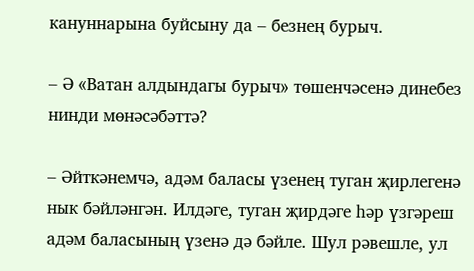кануннарына буйсыну да – безнең бурыч.

– Ә «Ватан алдындагы бурыч» төшенчәсенә динебез нинди мөнәсәбәттә?

– Әйткәнемчә, адәм баласы үзенең туган җирлегенә нык бәйләнгән. Илдәге, туган җирдәге һәр үзгәреш адәм баласының үзенә дә бәйле. Шул рәвешле, ул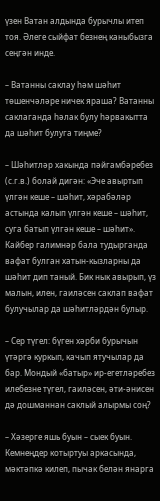үзен Ватан алдында бурычлы итеп тоя. Әлеге сыйфат безнең каныбызга сеңгән инде.

– Ватанны саклау һәм шәһит төшенчәләре ничек яраша? Ватанны саклаганда һәлак булу һәрвакытта да шәһит булуга тиңме?

– Шәһитләр хакында пәйгамбәребез (с.г.в.) болай дигән: «Эче авыртып үлгән кеше – шәһит, хәрабәләр астында калып үлгән кеше – шәһит, суга батып үлгән кеше – шәһит». Кайбер галимнәр бала тудырганда вафат булган хатын-кызларны да шәһит дип таный. Бик нык авырып, үз малын, илен, гаиләсен саклап вафат булучылар да шәһитләрдән булыр.

– Сер түгел: бүген хәрби бурычын үтәргә куркып, качып ятучылар да бар. Мондый «батыр» ир-егетләребез илебезне түгел, гаиләсен, әти-әнисен дә дошманнан саклый алырмы соң?

– Хәзерге яшь буын – сыек буын. Кемнеңдер котыртуы аркасында, мәктәпкә килеп, пычак белән янарга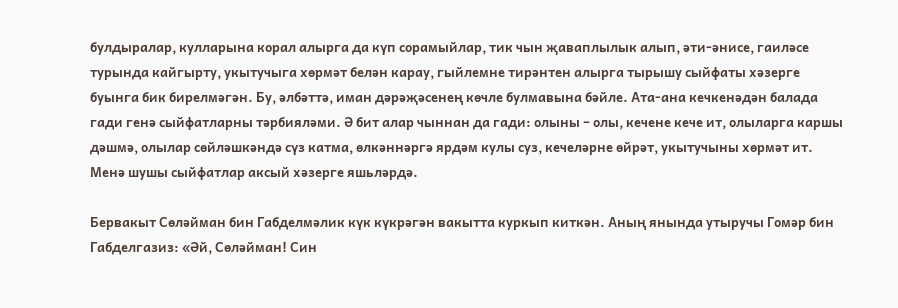булдыралар, кулларына корал алырга да күп сорамыйлар, тик чын җаваплылык алып, әти-әнисе, гаиләсе турында кайгырту, укытучыга хөрмәт белән карау, гыйлемне тирәнтен алырга тырышу сыйфаты хәзерге буынга бик бирелмәгән. Бу, әлбәттә, иман дәрәҗәсенең көчле булмавына бәйле. Ата-ана кечкенәдән балада гади генә сыйфатларны тәрбияләми. Ә бит алар чыннан да гади: олыны – олы, кечене кече ит, олыларга каршы дәшмә, олылар сөйләшкәндә сүз катма, өлкәннәргә ярдәм кулы суз, кечеләрне өйрәт, укытучыны хөрмәт ит. Менә шушы сыйфатлар аксый хәзерге яшьләрдә.

Бервакыт Сөләйман бин Габделмәлик күк күкрәгән вакытта куркып киткән. Аның янында утыручы Гомәр бин Габделгазиз: «Әй, Сөләйман! Син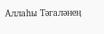Аллаһы Тәгаләнең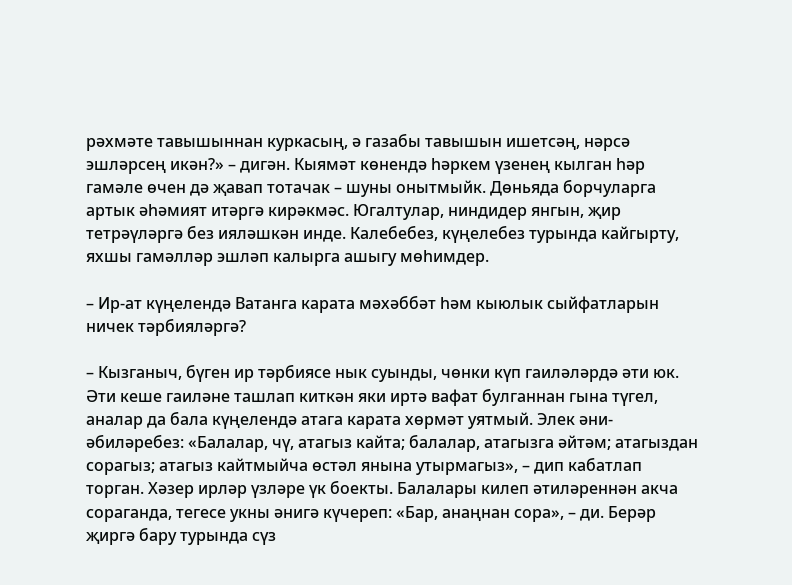рәхмәте тавышыннан куркасың, ә газабы тавышын ишетсәң, нәрсә эшләрсең икән?» – дигән. Кыямәт көнендә һәркем үзенең кылган һәр гамәле өчен дә җавап тотачак – шуны онытмыйк. Дөньяда борчуларга артык әһәмият итәргә кирәкмәс. Югалтулар, ниндидер янгын, җир тетрәүләргә без ияләшкән инде. Калебебез, күңелебез турында кайгырту, яхшы гамәлләр эшләп калырга ашыгу мөһимдер.

– Ир-ат күңелендә Ватанга карата мәхәббәт һәм кыюлык сыйфатларын ничек тәрбияләргә?

– Кызганыч, бүген ир тәрбиясе нык суынды, чөнки күп гаиләләрдә әти юк. Әти кеше гаиләне ташлап киткән яки иртә вафат булганнан гына түгел, аналар да бала күңелендә атага карата хөрмәт уятмый. Элек әни-әбиләребез: «Балалар, чү, атагыз кайта; балалар, атагызга әйтәм; атагыздан сорагыз; атагыз кайтмыйча өстәл янына утырмагыз», – дип кабатлап торган. Хәзер ирләр үзләре үк боекты. Балалары килеп әтиләреннән акча сораганда, тегесе укны әнигә күчереп: «Бар, анаңнан сора», – ди. Берәр җиргә бару турында сүз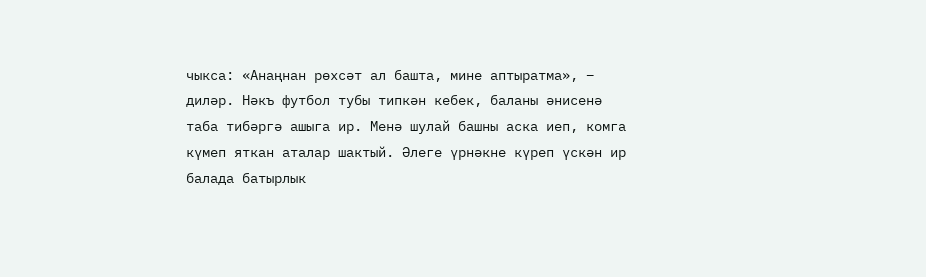чыкса: «Анаңнан рөхсәт ал башта, мине аптыратма», – диләр. Нәкъ футбол тубы типкән кебек, баланы әнисенә таба тибәргә ашыга ир. Менә шулай башны аска иеп, комга күмеп яткан аталар шактый. Әлеге үрнәкне күреп үскән ир балада батырлык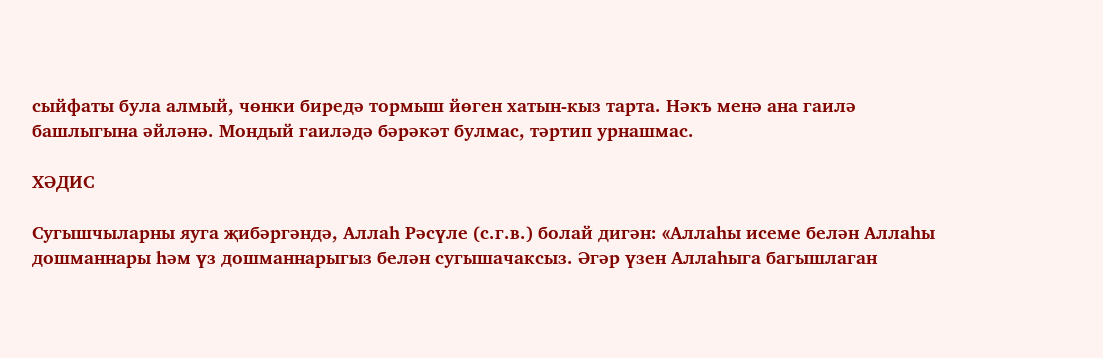сыйфаты була алмый, чөнки биредә тормыш йөген хатын-кыз тарта. Нәкъ менә ана гаилә башлыгына әйләнә. Мондый гаиләдә бәрәкәт булмас, тәртип урнашмас.

ХӘДИС

Сугышчыларны яуга җибәргәндә, Аллаһ Рәсүле (с.г.в.) болай дигән: «Аллаһы исеме белән Аллаһы дошманнары һәм үз дошманнарыгыз белән сугышачаксыз. Әгәр үзен Аллаһыга багышлаган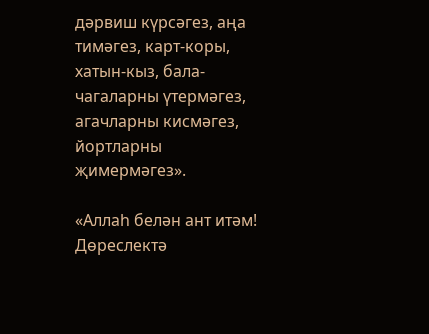дәрвиш күрсәгез, аңа тимәгез, карт-коры, хатын-кыз, бала-чагаларны үтермәгез, агачларны кисмәгез, йортларны җимермәгез».

«Аллаһ белән ант итәм! Дөреслектә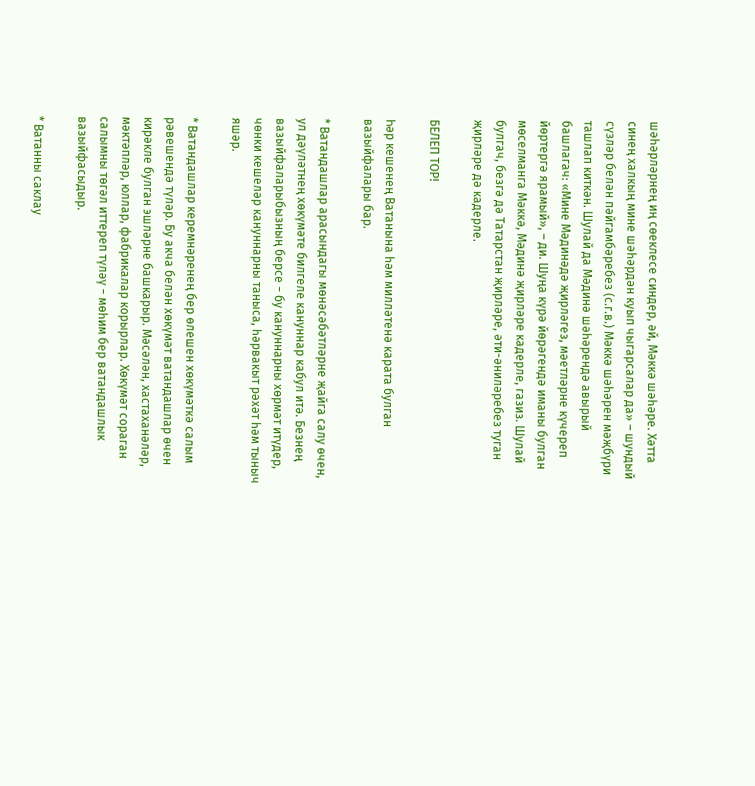шәһәрләрнең иң сөеклесе синдер, әй, Мәккә шәһәре. Хәтта синең халкың мине шәһәрдән куып чыгарсалар да» – шундый сүзләр белән пәйгамбәребез (с.г.в.) Мәккә шәһәрен мәҗбүри ташлап киткән. Шулай да Мәдинә шәһәрендә авырый башлагач: «Мине Мәдинәдә җирләгез, мәетләрне күчереп йөртергә ярамый», – ди. Шуңа күрә йөрәгендә иманы булган мөселманга Мәккә, Мәдинә җирләре кадерле, газиз. Шулай булгач, безгә дә Татарстан җирләре, әти-әниләребез туган җирләре дә кадерле.

БЕЛЕП ТОР!

Һәр кешенең Ватанына һәм милләтенә карата булган вазыйфалары бар.

* Ватандашлар арасындагы мөнәсәбәтләрне җайга салу өчен, ул дәүләтнең хөкүмәте билгеле кануннар кабул итә. Безнең вазыйфаларыбызның берсе − бу кануннарны хөрмәт итүдер, чөнки кешеләр кануннарны таныса, һәрвакыт рәхәт һәм тыныч яшәр.

* Ватандашлар керемнәренең бер өлешен хөкүмәткә салым рәвешендә түләр. Бу акча белән хөкүмәт ватандашлар өчен кирәкле булган эшләрне башкарыр. Мәсәлән, хастаханәләр, мәктәпләр, юллар, фабрикалар корырлар. Хөкүмәт сораган салымны төгәл иттереп түләү − мөһим бер ватандашлык вазыйфасыдыр.

* Ватанны саклау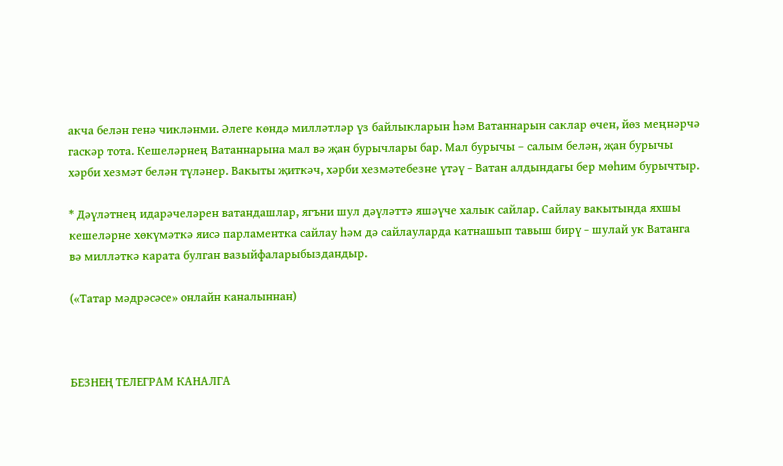акча белән генә чикләнми. Әлеге көндә милләтләр үз байлыкларын һәм Ватаннарын саклар өчен, йөз меңнәрчә гаскәр тота. Кешеләрнең Ватаннарына мал вә җан бурычлары бар. Мал бурычы – салым белән, җан бурычы хәрби хезмәт белән түләнер. Вакыты җиткәч, хәрби хезмәтебезне үтәү − Ватан алдындагы бер мөһим бурычтыр.

* Дәүләтнең идарәчеләрен ватандашлар, ягъни шул дәүләттә яшәүче халык сайлар. Сайлау вакытында яхшы кешеләрне хөкүмәткә яисә парламентка сайлау һәм дә сайлауларда катнашып тавыш бирү − шулай ук Ватанга вә милләткә карата булган вазыйфаларыбыздандыр.

(«Татар мәдрәсәсе» онлайн каналыннан)



БЕЗНЕҢ ТЕЛЕГРАМ КАНАЛГА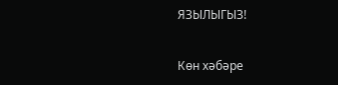ЯЗЫЛЫГЫЗ!

Көн хәбәре